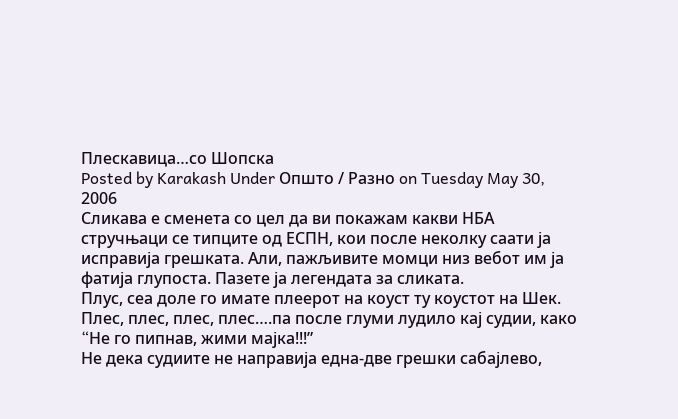Плескавица…со Шопска
Posted by Karakash Under Општо / Разно on Tuesday May 30, 2006
Сликава е сменета со цел да ви покажам какви НБА стручњаци се типците од ЕСПН, кои после неколку саати ја исправија грешката. Али, пажљивите момци низ вебот им ја фатија глупоста. Пазете ја легендата за сликата.
Плус, сеа доле го имате плеерот на коуст ту коустот на Шек.
Плес, плес, плес, плес….па после глуми лудило кај судии, како “Hе го пипнав, жими мајка!!!”
Не дека судиите не направија една-две грешки сабајлево,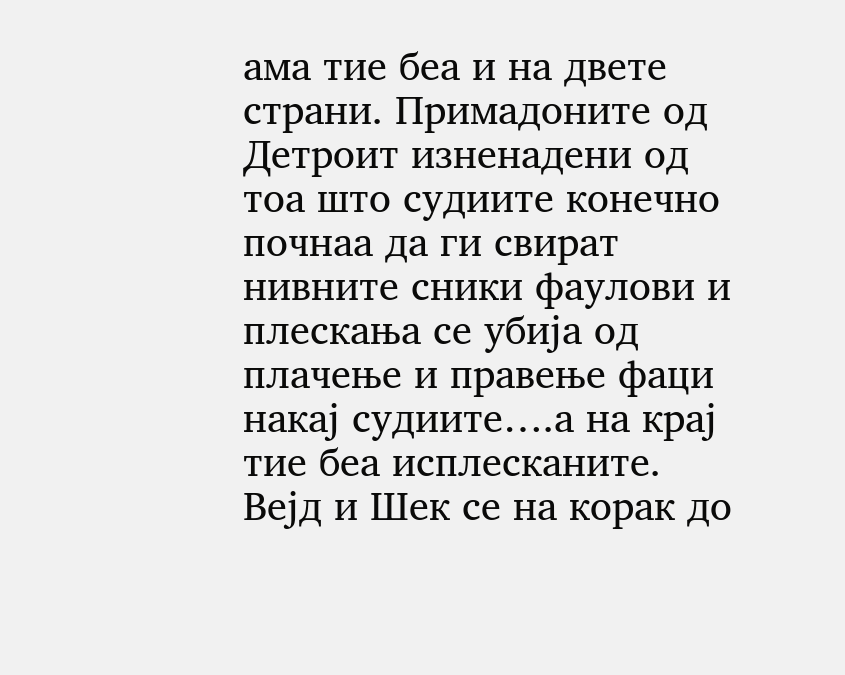ама тие беа и на двете страни. Примадоните од Детроит изненадени од тоа што судиите конечно почнаа да ги свират нивните сники фаулови и плескања се убија од плачење и правење фаци накај судиите….а на крај тие беа исплесканите.
Вејд и Шек се на корак до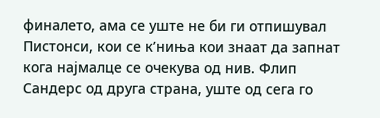финалето, ама се уште не би ги отпишувал Пистонси, кои се к’ниња кои знаат да запнат кога најмалце се очекува од нив. Флип Сандерс од друга страна, уште од сега го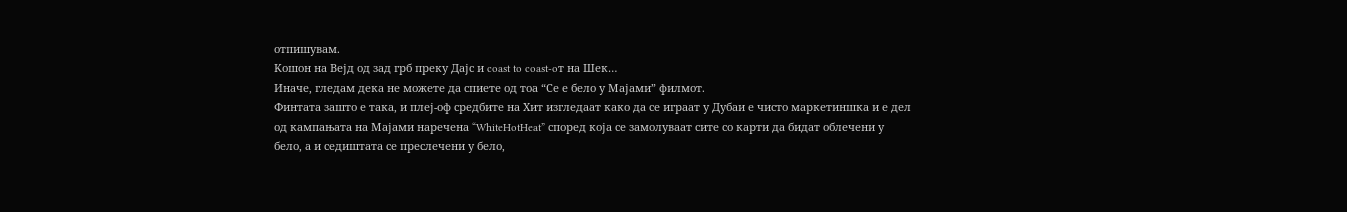отпишувам.
Kошон на Вејд од зад грб преку Дајс и coast to coast-oт на Шек…
Иначе, гледам дека не можете да спиете од тоа “Се е бело у Мајами” филмот.
Финтата зашто е така, и плеј-оф средбите на Хит изгледаат како да се играат у Дубаи е чисто маркетиншка и е дел од кампањата на Мајами наречена “WhiteHotHeat” според која се замолуваат сите со карти да бидат облечени у бело, а и седиштата се преслечени у бело,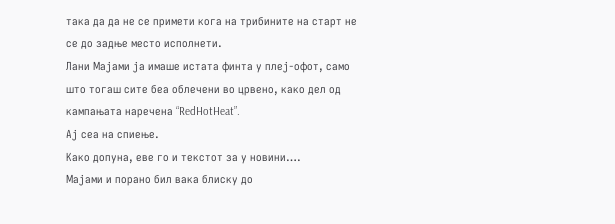така да да не се примети кога на трибините на старт не се до задње место исполнети.
Лани Мајами ја имаше истата финта у плеј-офот, само што тогаш сите беа облечени во црвено, како дел од кампањата наречена “RedHotHeat”.
Ај сеа на спиење.
Како допуна, еве го и текстoт за у новини….
Мајами и порано бил вака блиску до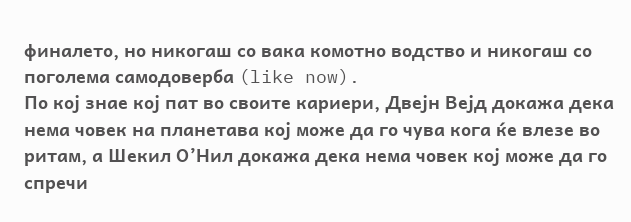финалето, но никогаш со вака комотно водство и никогаш со поголема самодоверба (like now).
По кој знае кој пат во своите кариери, Двејн Вејд докажа дека нема човек на планетава кој може да го чува кога ќе влезе во ритам, а Шекил О’Нил докажа дека нема човек кој може да го спречи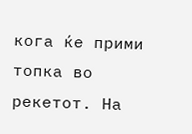кога ќе прими топка во рекетот. На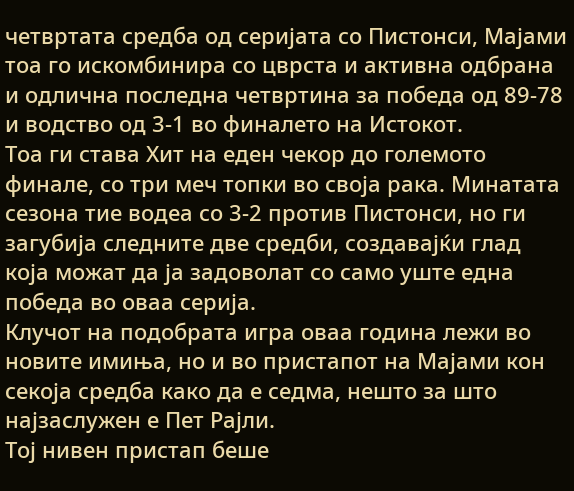четвртата средба од серијата со Пистонси, Мајами тоа го искомбинира со цврста и активна одбрана и одлична последна четвртина за победа од 89-78 и водство од 3-1 во финалето на Истокот.
Тоа ги става Хит на еден чекор до големото финале, со три меч топки во своја рака. Минатата сезона тие водеа со 3-2 против Пистонси, но ги загубија следните две средби, создавајќи глад која можат да ја задоволат со само уште една победа во оваа серија.
Клучот на подобрата игра оваа година лежи во новите имиња, но и во пристапот на Мајами кон секоја средба како да е седма, нешто за што најзаслужен е Пет Рајли.
Тој нивен пристап беше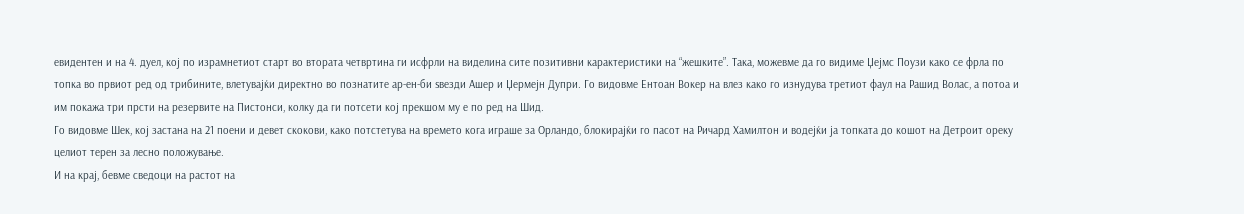евидентен и на 4. дуел, кој по израмнетиот старт во втората четвртина ги исфрли на виделина сите позитивни карактеристики на “жешките”. Така, можевме да го видиме Џејмс Поузи како се фрла по топка во првиот ред од трибините, влетувајќи директно во познатите ар-ен-би ѕвезди Ашер и Џермејн Дупри. Го видовме Ентоан Вокер на влез како го изнудува третиот фаул на Рашид Волас, а потоа и им покажа три прсти на резервите на Пистонси, колку да ги потсети кој прекшом му е по ред на Шид.
Го видовме Шек, кој застана на 21 поени и девет скокови, како потстетува на времето кога играше за Орландо, блокирајќи го пасот на Ричард Хамилтон и водејќи ја топката до кошот на Детроит ореку целиот терен за лесно положување.
И на крај, бевме сведоци на растот на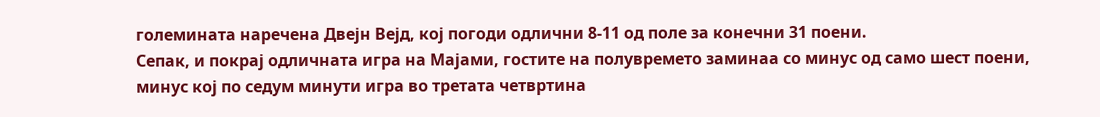големината наречена Двејн Вејд, кој погоди одлични 8-11 од поле за конечни 31 поени.
Сепак, и покрај одличната игра на Мајами, гостите на полувремето заминаа со минус од само шест поени, минус кој по седум минути игра во третата четвртина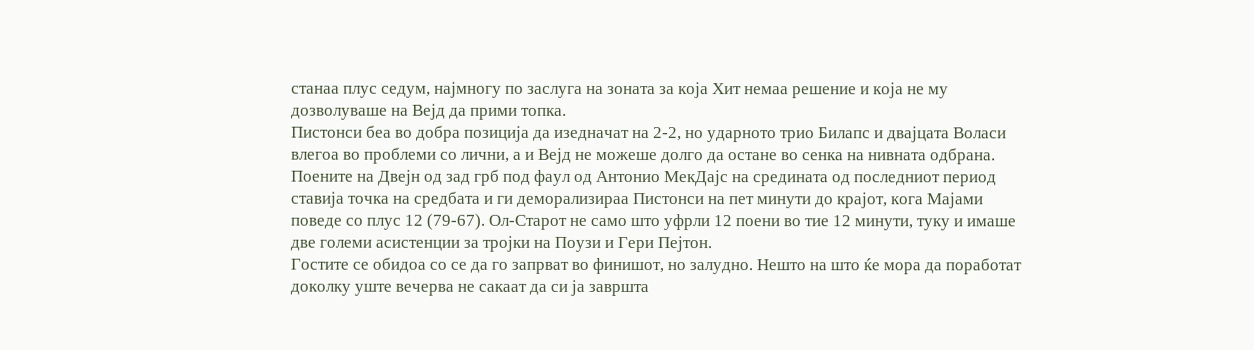станаа плус седум, најмногу по заслуга на зоната за која Хит немаа решение и која не му дозволуваше на Вејд да прими топка.
Пистонси беа во добра позиција да изедначат на 2-2, но ударното трио Билапс и двајцата Воласи влегоа во проблеми со лични, а и Вејд не можеше долго да остане во сенка на нивната одбрана.
Поените на Двејн од зад грб под фаул од Антонио МекДајс на средината од последниот период ставија точка на средбата и ги деморализираа Пистонси на пет минути до крајот, кога Мајами поведе со плус 12 (79-67). Ол-Старот не само што уфрли 12 поени во тие 12 минути, туку и имаше две големи асистенции за тројки на Поузи и Гери Пејтон.
Гостите се обидоа со се да го запрват во финишот, но залудно. Нешто на што ќе мора да поработат доколку уште вечерва не сакаат да си ја завршта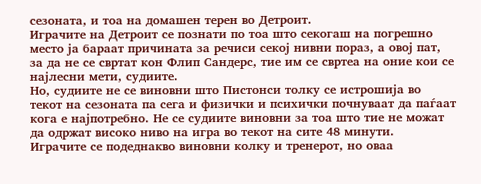сезоната, и тоа на домашен терен во Детроит.
Играчите на Детроит се познати по тоа што секогаш на погрешно место ја бараат причината за речиси секој нивни пораз, а овој пат, за да не се свртат кон Флип Сандерс, тие им се свртеа на оние кои се најлесни мети, судиите.
Но, судиите не се виновни што Пистонси толку се истрошија во текот на сезоната па сега и физички и психички почнуваат да паѓаат кога е најпотребно. Не се судиите виновни за тоа што тие не можат да одржат високо ниво на игра во текот на сите 48 минути.
Играчите се подеднакво виновни колку и тренерот, но оваа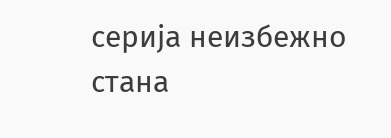серија неизбежно стана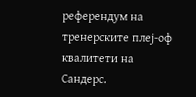референдум на тренерските плеј-оф квалитети на Сандерс.